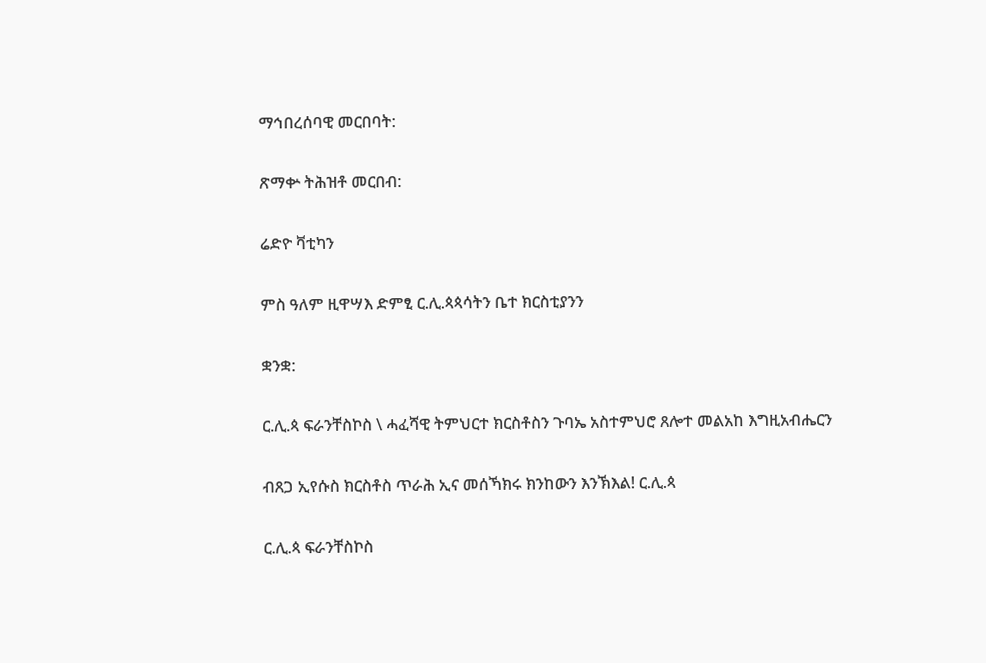ማኅበረሰባዊ መርበባት:

ጽማቍ ትሕዝቶ መርበብ:

ሬድዮ ቫቲካን

ምስ ዓለም ዚዋሣእ ድምፂ ር.ሊ.ጳጳሳትን ቤተ ክርስቲያንን

ቋንቋ:

ር.ሊ.ጳ ፍራንቸስኮስ \ ሓፈሻዊ ትምህርተ ክርስቶስን ጉባኤ አስተምህሮ ጸሎተ መልአከ እግዚአብሔርን

ብጸጋ ኢየሱስ ክርስቶስ ጥራሕ ኢና መሰኻክሩ ክንከውን እንኽእል! ር.ሊ.ጳ

ር.ሊ.ጳ ፍራንቸስኮስ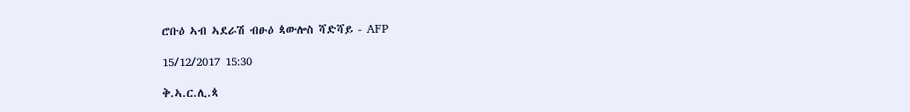ሮቡዕ ኣብ ኣደራሽ ብፁዕ ጳውሎስ ሻድሻይ - AFP

15/12/2017 15:30

ቅ.ኣ.ር.ሊ.ጳ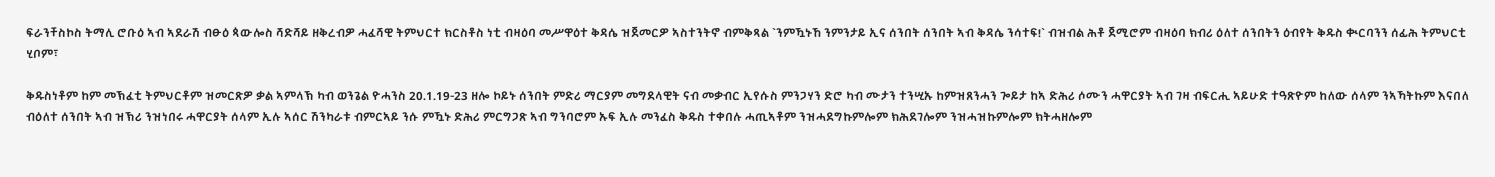ፍራንቸስኮስ ትማሊ ሮቡዕ ኣብ ኣደራሽ ብፁዕ ጳውሎስ ሻድሻይ ዘቅረብዎ ሓፈሻዊ ትምህርተ ክርስቶስ ነቲ ብዛዕባ መሥዋዕተ ቅዳሴ ዝጀመርዎ ኣስተንትኖ ብምቅጻል `ንምዃኑኸ ንምንታይ ኢና ሰንበት ሰንበት ኣብ ቅዳሴ ንሳተፍ!` ብዝብል ሕቶ ጀሚሮም ብዛዕባ ክብሪ ዕለተ ሰንበትን ዕብየት ቅዱስ ቊርባንን ሰፊሕ ትምህርቲ ሂቦም፣

ቅዱስነቶም ከም መኽፈቲ ትምህርቶም ዝመርጽዎ ቃል ኣምላኽ ካብ ወንጌል ዮሓንስ 20.1.19-23 ዘሎ ኮይኑ ሰንበት ምድሪ ማርያም መግደላዊት ናብ መቃብር ኢየሱስ ምንጋሃን ድሮ ካብ ሙታን ተንሢኡ ከምዝጸንሓን ጐይታ ከኣ ድሕሪ ሶሙን ሓዋርያት ኣብ ገዛ ብፍርሒ ኣይሁድ ተዓጽዮም ከለው ሰላም ንኣኻትኩም እናበለ ብዕለተ ሰንበት ኣብ ዝኽሪ ንዝነበሩ ሓዋርያት ሰላም ኢሉ ኣሰር ሽንካራቱ ብምርኣይ ንሱ ምዃኑ ድሕሪ ምርግጋጽ ኣብ ግንባሮም ኡፍ ኢሉ መንፈስ ቅዱስ ተቀበሉ ሓጢኣቶም ንዝሓደግኩምሎም ክሕደገሎም ንዝሓዝኩምሎም ክትሓዘሎም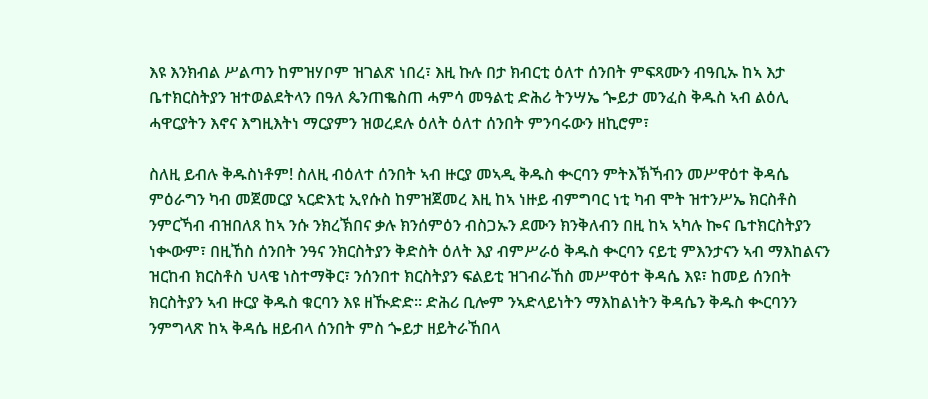እዩ እንክብል ሥልጣን ከምዝሃቦም ዝገልጽ ነበረ፣ እዚ ኩሉ በታ ክብርቲ ዕለተ ሰንበት ምፍጻሙን ብዓቢኡ ከኣ እታ ቤተክርስትያን ዝተወልደትላን በዓለ ጴንጠቈስጠ ሓምሳ መዓልቲ ድሕሪ ትንሣኤ ጐይታ መንፈስ ቅዱስ ኣብ ልዕሊ ሓዋርያትን እኖና እግዚእትነ ማርያምን ዝወረደሉ ዕለት ዕለተ ሰንበት ምንባሩውን ዘኪሮም፣

ስለዚ ይብሉ ቅዱስነቶም! ስለዚ ብዕለተ ሰንበት ኣብ ዙርያ መኣዲ ቅዱስ ቊርባን ምትእኽኻብን መሥዋዕተ ቅዳሴ ምዕራግን ካብ መጀመርያ ኣርድእቲ ኢየሱስ ከምዝጀመረ እዚ ከኣ ነዙይ ብምግባር ነቲ ካብ ሞት ዝተንሥኤ ክርስቶስ ንምርኻብ ብዝበለጸ ከኣ ንሱ ንክረኽበና ቃሉ ክንሰምዕን ብስጋኡን ደሙን ክንቅለብን በዚ ከኣ ኣካሉ ኰና ቤተክርስትያን ነቊውም፣ በዚኸስ ሰንበት ንዓና ንክርስትያን ቅድስት ዕለት እያ ብምሥራዕ ቅዱስ ቊርባን ናይቲ ምእንታናን ኣብ ማእከልናን ዝርከብ ክርስቶስ ህላዌ ነስተማቅር፣ ንሰንበተ ክርስትያን ፍልይቲ ዝገብራኸስ መሥዋዕተ ቅዳሴ እዩ፣ ከመይ ሰንበት ክርስትያን ኣብ ዙርያ ቅዱስ ቁርባን እዩ ዘዂድድ። ድሕሪ ቢሎም ንኣድላይነትን ማእከልነትን ቅዳሴን ቅዱስ ቊርባንን ንምግላጽ ከኣ ቅዳሴ ዘይብላ ሰንበት ምስ ጐይታ ዘይትራኸበላ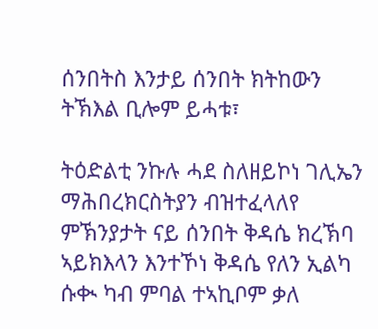ሰንበትስ እንታይ ሰንበት ክትከውን ትኽእል ቢሎም ይሓቱ፣

ትዕድልቲ ንኩሉ ሓደ ስለዘይኮነ ገሊኤን ማሕበረክርስትያን ብዝተፈላለየ ምኽንያታት ናይ ሰንበት ቅዳሴ ክረኽባ ኣይክእላን እንተኾነ ቅዳሴ የለን ኢልካ ሱቊ ካብ ምባል ተኣኪቦም ቃለ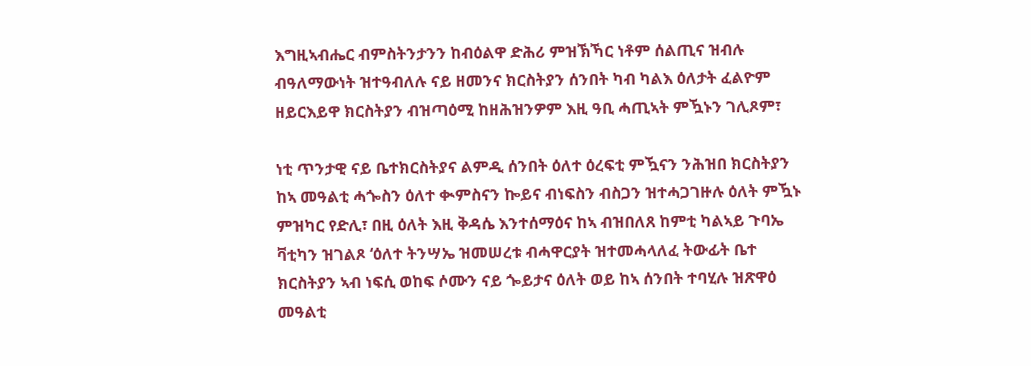እግዚኣብሔር ብምስትንታንን ከብዕልዋ ድሕሪ ምዝኽኻር ነቶም ሰልጢና ዝብሉ ብዓለማውነት ዝተዓብለሉ ናይ ዘመንና ክርስትያን ሰንበት ካብ ካልእ ዕለታት ፈልዮም ዘይርእይዋ ክርስትያን ብዝጣዕሚ ከዘሕዝንዎም እዚ ዓቢ ሓጢኣት ምዃኑን ገሊጾም፣

ነቲ ጥንታዊ ናይ ቤተክርስትያና ልምዲ ሰንበት ዕለተ ዕረፍቲ ምዃናን ንሕዝበ ክርስትያን ከኣ መዓልቲ ሓጐስን ዕለተ ቊምስናን ኰይና ብነፍስን ብስጋን ዝተሓጋገዙሉ ዕለት ምዃኑ ምዝካር የድሊ፣ በዚ ዕለት እዚ ቅዳሴ እንተሰማዕና ከኣ ብዝበለጸ ከምቲ ካልኣይ ጉባኤ ቫቲካን ዝገልጾ ‘ዕለተ ትንሣኤ ዝመሠረቱ ብሓዋርያት ዝተመሓላለፈ ትውፊት ቤተ ክርስትያን ኣብ ነፍሲ ወከፍ ሶሙን ናይ ጐይታና ዕለት ወይ ከኣ ሰንበት ተባሂሉ ዝጽዋዕ መዓልቲ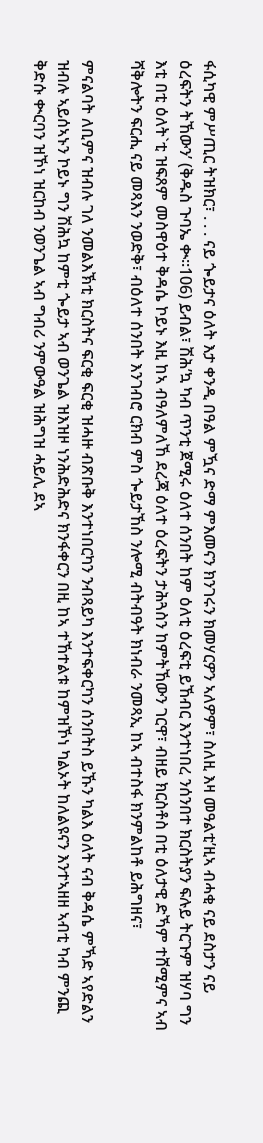ፋሲካዊ ምሥጢር ትዝክር፣ . . . ናይ ጐይታና ዕለት እታ ቀንዲ በዓል ምዃና ድማ ምእመናን ክንገሩን ክመሃርዎን ኣለዎም፣ ስለዚ እዛ መዓልቲ’ዚኣ ብሓቂ ናይ ደስታን ናይ ዕረፍትን ትኸውን’ (ቅዱስ ጉባኤ ቊ።106) ይብል፣ ሽሕ’ኳ ካብ ጥንቲ ጀሚሩ ዕለተ ሰንበት ከም ዕለቲ ዕረፍቲ ይኸብር እንተነበረ ንሰንበተ ክርስትያን ፍሉይ ትርጉም ዝሃባ ግን እቲ በቲ ዕለት`ቲ ዝፍጸም መስዋዕተ ቅዳሴ ኮይኑ እዚ ከኣ ብዓለምለኸ ደረጃ ዕለተ ዕረፍትን ታሕጓስን ከምትኸውን ገርዋ፣ ብዘይ ክርስቶስ በቲ ዕለታዊ ድኻም ተሸሚምና ኣብ ሻቅሎትን ፍርሒ ናይ መጻእን ንወድቅ፣ ብዕለተ ሰንበት እንገብሮ ርክብ ምስ ጐይታኸስ ንሎሚ ብትብዓት ክነብራ ንመጻኢ ከኣ ብተስፋ ክንምልከቶ ይሕግዘና፣

ምናልባት ለቢምና ዝብሉ ገለ ንመልእኽቲ ክርስትና ፍርቂ ፍርቂ ዝሓዙ ብጽቡቅ እንተነበርካን ንብጻይካ እንተፍቀርካን ሰንበትስ ይኹን ካልእ ዕለት ናብ ቅዳሴ ምኻድ ኣየድልን ዝብሉ ኣይሰኣኑን ኮይኑ ግን ሽሕኳ ከምቲ ጐይታ ኣብ ወንጌል ዝእዝዞ ነንሕድሕድና ክንፋቀርን በዚ ከኣ ተኸተልቱ ከምዝኾነ ካልኦት ከለልዩናን እንተኣዘዘ ኣብቲ ካብ ምንጪ ቅድሱ ቊርባን ዝኾነ ዝርከብ ንወንጌል ኣብ ግብሪ ንምውዓል ዝሕግዝ ሓይሊ ደኣ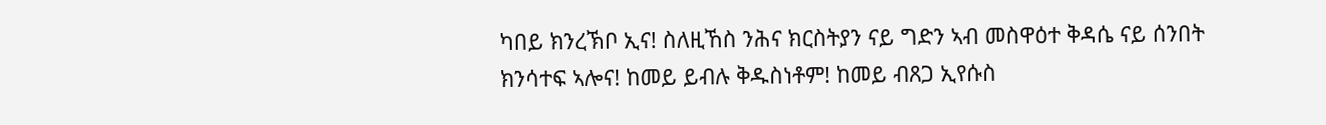ካበይ ክንረኽቦ ኢና! ስለዚኸስ ንሕና ክርስትያን ናይ ግድን ኣብ መስዋዕተ ቅዳሴ ናይ ሰንበት ክንሳተፍ ኣሎና! ከመይ ይብሉ ቅዱስነቶም! ከመይ ብጸጋ ኢየሱስ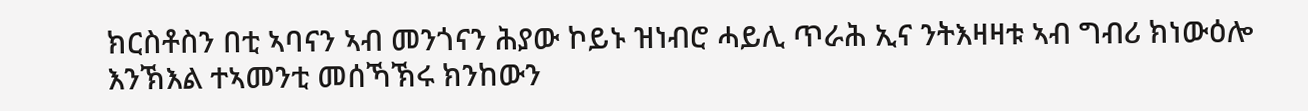ክርስቶስን በቲ ኣባናን ኣብ መንጎናን ሕያው ኮይኑ ዝነብሮ ሓይሊ ጥራሕ ኢና ንትእዛዛቱ ኣብ ግብሪ ክነውዕሎ እንኽእል ተኣመንቲ መሰኻኽሩ ክንከውን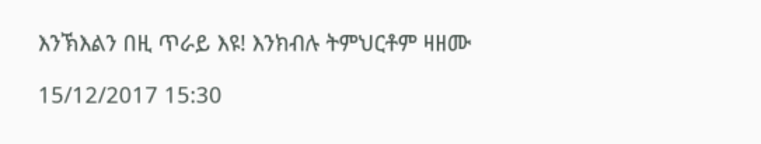እንኽእልን በዚ ጥራይ እዩ! እንክብሉ ትምህርቶም ዛዘሙ

15/12/2017 15:30